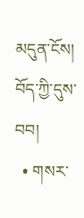མདུན་ངོས།
བོད་ཀྱི་དུས་བབ།
  • གསར་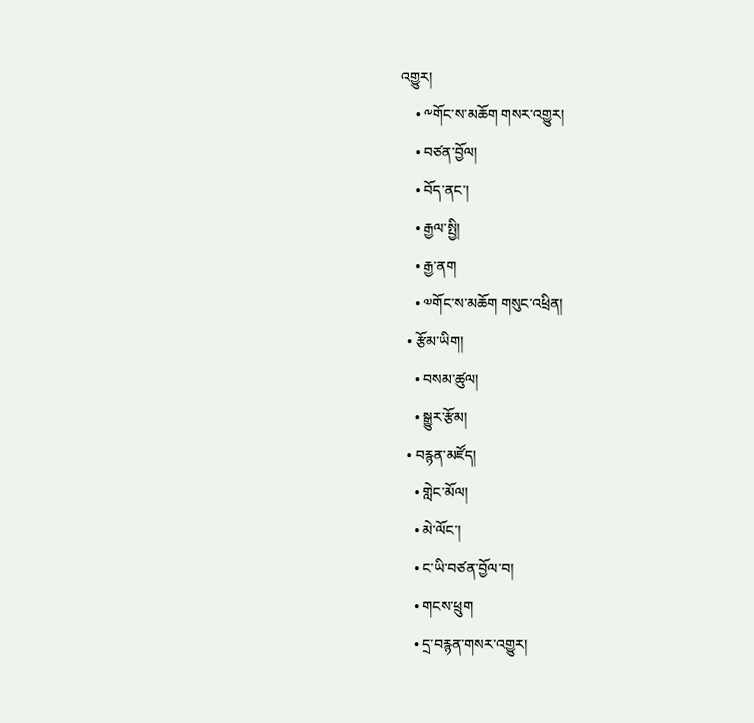འགྱུར།
    • ༸གོང་ས་མཆོག གསར་འགྱུར།
    • བཙན་བྱོལ།
    • བོད་ནང་།
    • རྒྱལ་སྤྱི།
    • རྒྱ་ནག
    • ༧གོང་ས་མཆོག གསུང་འཕྲིན།
  • རྩོམ་ཡིག།
    • བསམ་ཚུལ།
    • སྒྱུར་རྩོམ།
  • བརྙན་མཛོད།
    • གླེང་མོལ།
    • མེ་ལོང་།
    • ང་ཡི་བཙན་བྱོལ་བ།
    • གངས་ཕྲུག
    • དྲ་བརྙན་གསར་འགྱུར།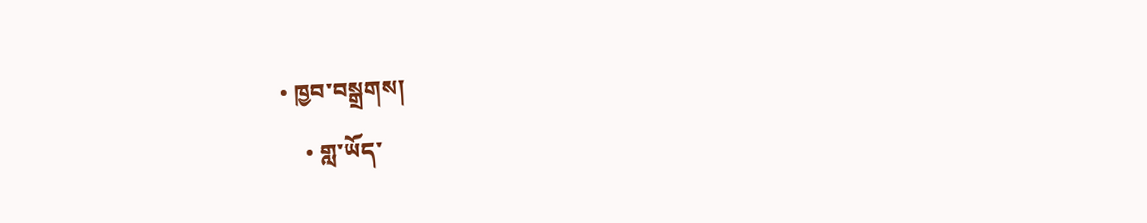• ཁྱབ་བསྒྲགས།
    • གླ་ཡོད་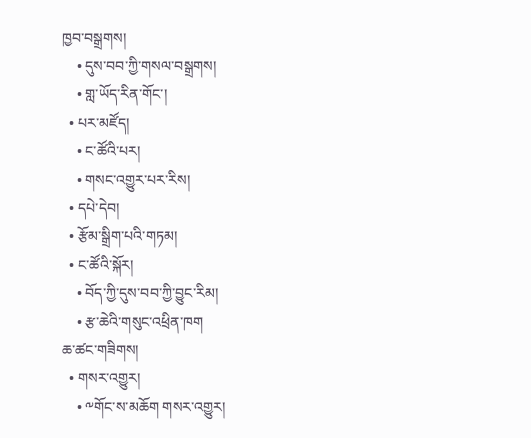ཁྱབ་བསྒྲགས།
    • དུས་བབ་ཀྱི་གསལ་བསྒྲགས།
    • གླ་ཡོད་རིན་གོང་།
  • པར་མཛོད།
    • ང་ཚོའི་པར།
    • གསང་འགྱུར་པར་རིས།
  • དཔེ་དེབ།
  • རྩོམ་སྒྲིག་པའི་གཏམ།
  • ང་ཚོའི་སྐོར།
    • བོད་ཀྱི་དུས་བབ་ཀྱི་བྱུང་རིམ།
    • རྩ་ཆེའི་གསུང་འཕྲིན་ཁག
ཆ་ཚང་གཟིགས།
  • གསར་འགྱུར།
    • ༸གོང་ས་མཆོག གསར་འགྱུར།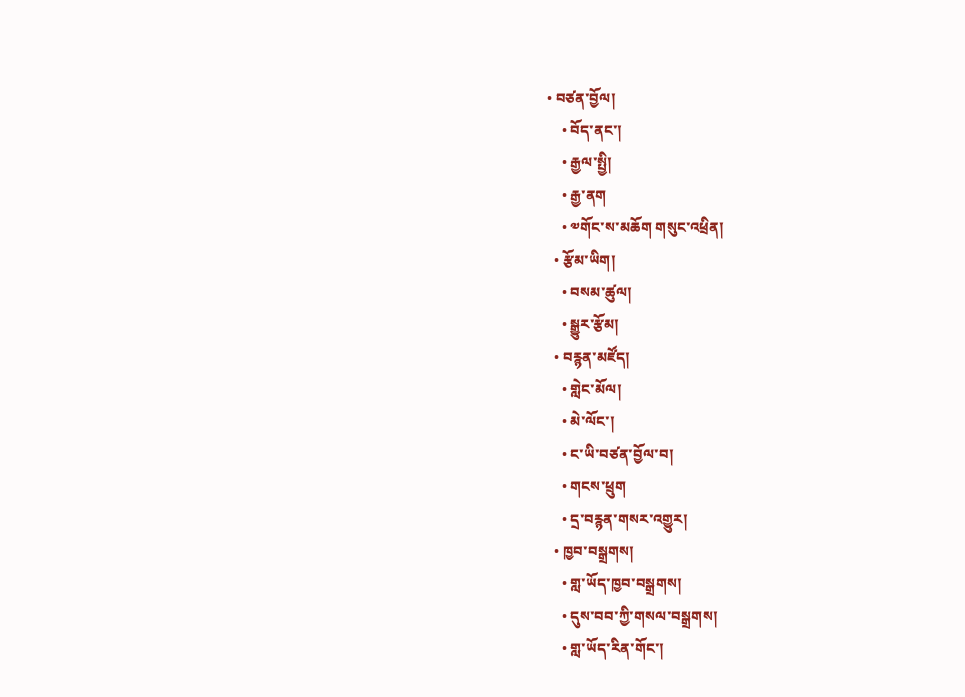• བཙན་བྱོལ།
    • བོད་ནང་།
    • རྒྱལ་སྤྱི།
    • རྒྱ་ནག
    • ༧གོང་ས་མཆོག གསུང་འཕྲིན།
  • རྩོམ་ཡིག།
    • བསམ་ཚུལ།
    • སྒྱུར་རྩོམ།
  • བརྙན་མཛོད།
    • གླེང་མོལ།
    • མེ་ལོང་།
    • ང་ཡི་བཙན་བྱོལ་བ།
    • གངས་ཕྲུག
    • དྲ་བརྙན་གསར་འགྱུར།
  • ཁྱབ་བསྒྲགས།
    • གླ་ཡོད་ཁྱབ་བསྒྲགས།
    • དུས་བབ་ཀྱི་གསལ་བསྒྲགས།
    • གླ་ཡོད་རིན་གོང་།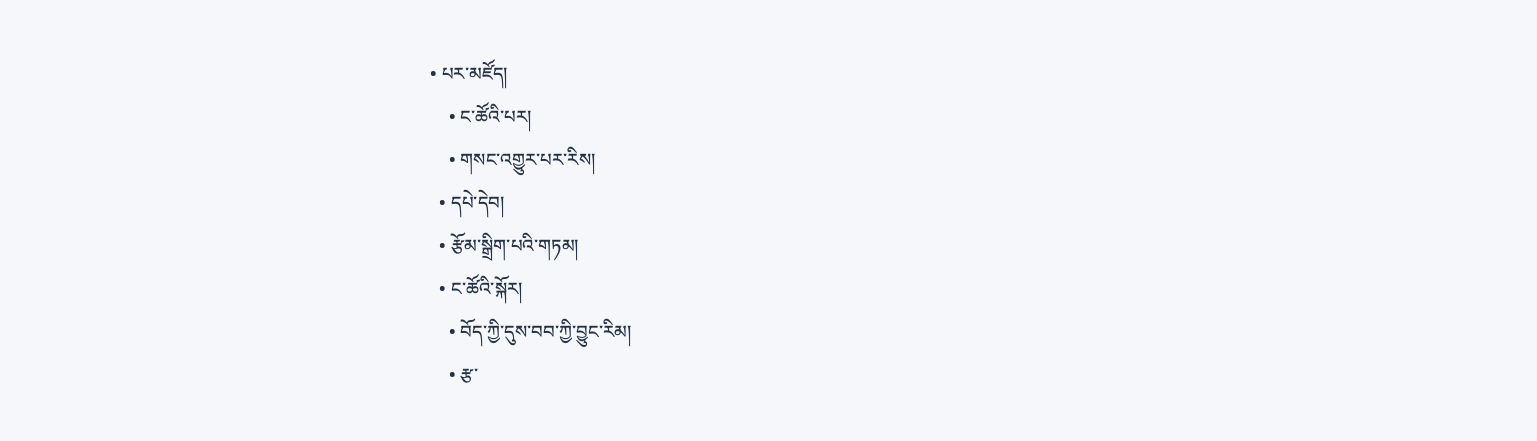• པར་མཛོད།
    • ང་ཚོའི་པར།
    • གསང་འགྱུར་པར་རིས།
  • དཔེ་དེབ།
  • རྩོམ་སྒྲིག་པའི་གཏམ།
  • ང་ཚོའི་སྐོར།
    • བོད་ཀྱི་དུས་བབ་ཀྱི་བྱུང་རིམ།
    • རྩ་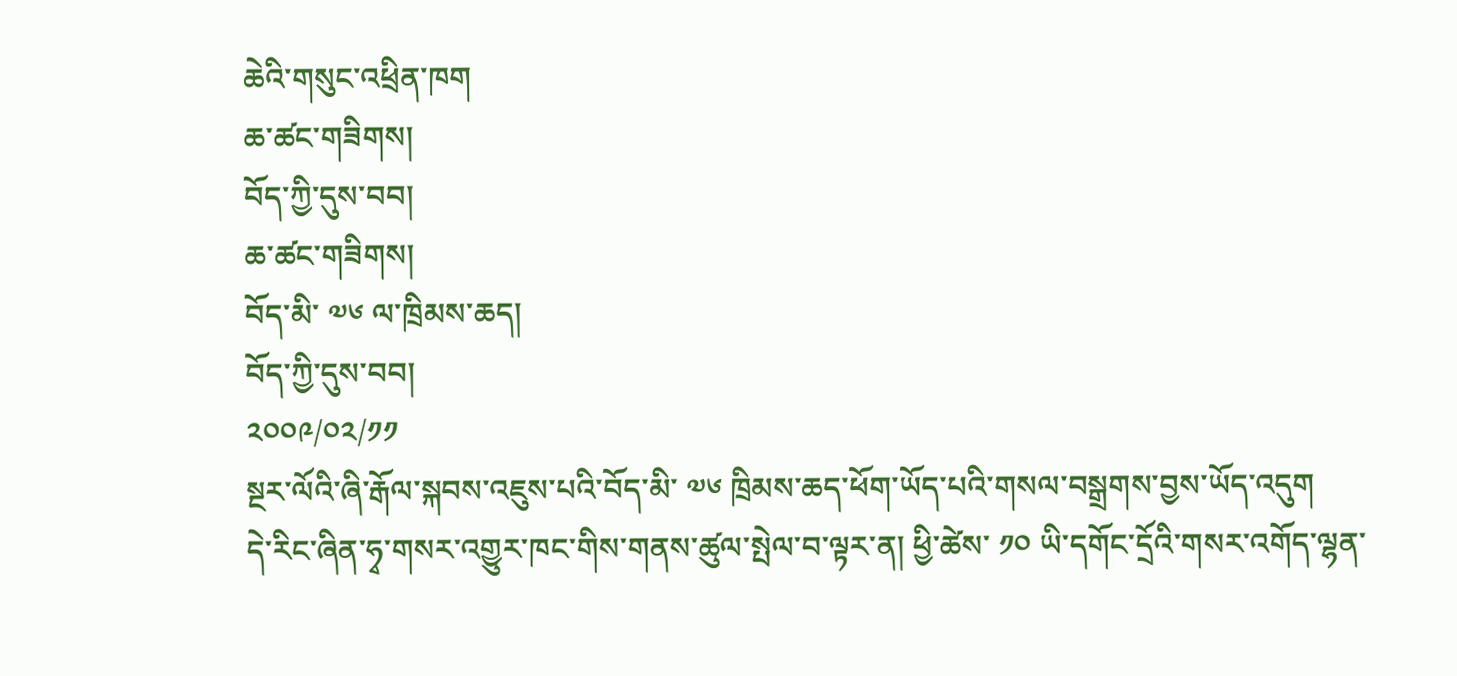ཆེའི་གསུང་འཕྲིན་ཁག
ཆ་ཚང་གཟིགས།
བོད་ཀྱི་དུས་བབ།
ཆ་ཚང་གཟིགས།
བོད་མི་ ༧༦ ལ་ཁྲིམས་ཆད།
བོད་ཀྱི་དུས་བབ།
༢༠༠༩/༠༢/༡༡
སྔར་ལོའི་ཞི་རྒོལ་སྐབས་འཇུས་པའི་བོད་མི་ ༧༦ ཁྲིམས་ཆད་ཕོག་ཡོད་པའི་གསལ་བསྒྲགས་བྱས་ཡོད་འདུག
དེ་རིང་ཞིན་ཧྭ་གསར་འགྱུར་ཁང་གིས་གནས་ཚུལ་སྤེལ་བ་ལྟར་ན། ཕྱི་ཚེས་ ༡༠ ཡི་དགོང་དྲོའི་གསར་འགོད་ལྷན་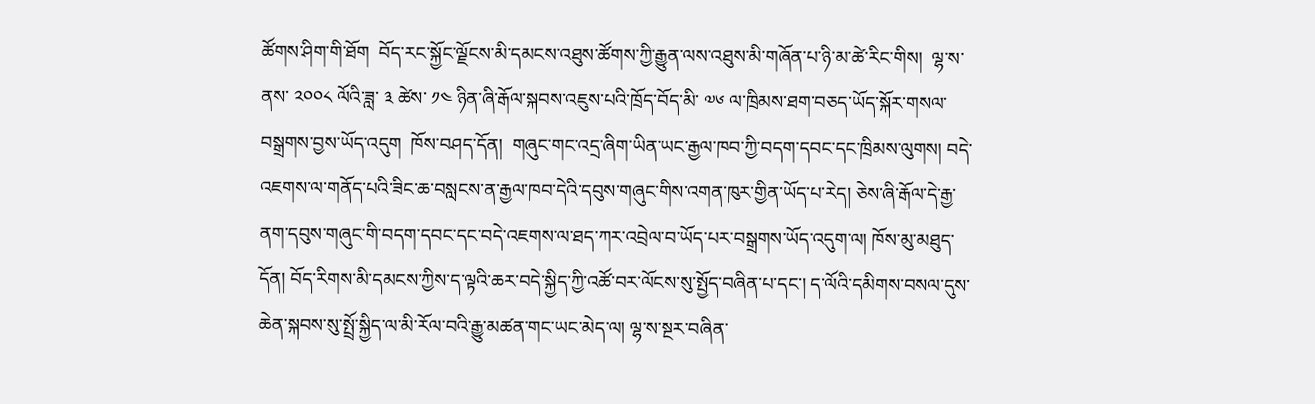ཚོགས་ཤིག་གི་ཐོག  བོད་རང་སྐྱོང་ལྗོངས་མི་དམངས་འཐུས་ཚོགས་ཀྱི་རྒྱུན་ལས་འཐུས་མི་གཞོན་པ་ཉི་མ་ཚེ་རིང་གིས།  ལྷ་ས་ནས་ ༢༠༠༨ ལོའི་ཟླ་ ༣ ཚེས་ ༡༤ ཉིན་ཞི་རྒོལ་སྐབས་འཇུས་པའི་ཁྲོད་བོད་མི་ ༧༦ ལ་ཁྲིམས་ཐག་བཅད་ཡོད་སྐོར་གསལ་བསྒྲགས་བྱས་ཡོད་འདུག  ཁོས་བཤད་དོན།  གཞུང་གང་འདྲ་ཞིག་ཡིན་ཡང་རྒྱལ་ཁབ་ཀྱི་བདག་དབང་དང་ཁྲིམས་ལུགས། བདེ་འཇགས་ལ་གནོད་པའི་ཟིང་ཆ་བསླངས་ན་རྒྱལ་ཁབ་དེའི་དབུས་གཞུང་གིས་འགན་ཁུར་གྱིན་ཡོད་པ་རེད། ཅེས་ཞི་རྒོལ་དེ་རྒྱ་ནག་དབུས་གཞུང་གི་བདག་དབང་དང་བདེ་འཇགས་ལ་ཐད་ཀར་འབྲེལ་བ་ཡོད་པར་བསྒྲགས་ཡོད་འདུག་ལ། ཁོས་མུ་མཐུད་དོན། བོད་རིགས་མི་དམངས་ཀྱིས་ད་ལྟའི་ཆར་བདེ་སྐྱིད་ཀྱི་འཚོ་བར་ལོངས་སུ་སྤྱོད་བཞིན་པ་དང་། ད་ལོའི་དམིགས་བསལ་དུས་ཆེན་སྐབས་སུ་སྤྲོ་སྐྱིད་ལ་མི་རོལ་བའི་རྒྱུ་མཚན་གང་ཡང་མེད་ལ། ལྷ་ས་སྔར་བཞིན་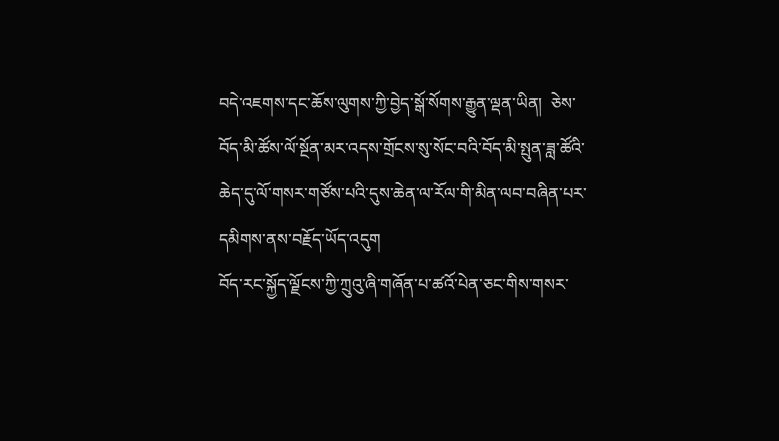བདེ་འཇགས་དང་ཆོས་ལུགས་ཀྱི་བྱེད་སྒོ་སོགས་རྒྱུན་ལྡན་ཡིན།  ཅེས་བོད་མི་ཚོས་ལོ་སྔོན་མར་འདས་གྲོངས་སུ་སོང་བའི་བོད་མི་སྤུན་ཟླ་ཚོའི་ཆེད་དུ་ལོ་གསར་གཙོས་པའི་དུས་ཆེན་ལ་རོལ་གི་མིན་ལབ་བཞིན་པར་དམིགས་ནས་བརྗོད་ཡོད་འདུག
བོད་རང་སྐྱོད་ལྗོངས་ཀྱི་ཀྲུའུ་ཞི་གཞོན་པ་ཚའོ་པེན་ཅང་གིས་གསར་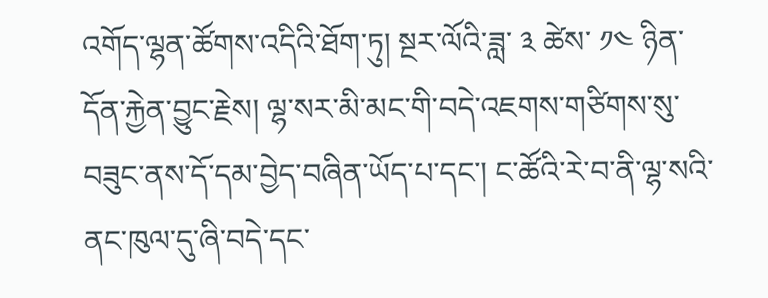འགོད་ལྷན་ཚོགས་འདིའི་ཐོག་ཏུ། སྔར་ལོའི་ཟླ་ ༣ ཚེས་ ༡༤ ཉིན་དོན་རྐྱེན་བྱུང་རྗེས། ལྷ་སར་མི་མང་གི་བདེ་འཇགས་གཙིགས་སུ་བཟུང་ནས་དོ་དམ་བྱེད་བཞིན་ཡོད་པ་དང་། ང་ཚོའི་རེ་བ་ནི་ལྷ་སའི་ནང་ཁུལ་དུ་ཞི་བདེ་དང་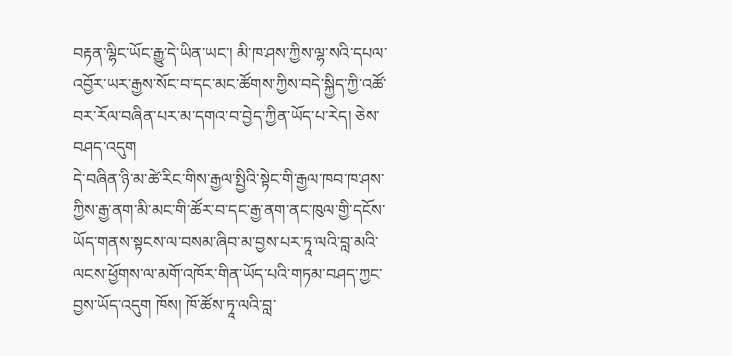བརྟན་ལྷིང་ཡོང་རྒྱུ་དེ་ཡིན་ཡང་། མི་ཁ་ཤས་ཀྱིས་ལྷ་སའི་དཔལ་འབྱོར་ཡར་རྒྱས་སོང་བ་དང་མང་ཚོགས་ཀྱིས་བདེ་སྐྱིད་ཀྱི་འཚོ་བར་རོལ་བཞིན་པར་མ་དགའ་བ་བྱེད་ཀྱིན་ཡོད་པ་རེད། ཅེས་བཤད་འདུག
དེ་བཞིན་ཉི་མ་ཚེ་རིང་གིས་རྒྱལ་སྤྱིའི་སྟེང་གི་རྒྱལ་ཁབ་ཁ་ཤས་ཀྱིས་རྒྱ་ནག་མི་མང་གི་ཚོར་བ་དང་རྒྱ་ནག་ནང་ཁུལ་གྱི་དངོས་ཡོད་གནས་སྟངས་ལ་བསམ་ཞིབ་མ་བྱས་པར་ཏཱ་ལའི་བླ་མའི་ལངས་ཕྱོགས་ལ་མགོ་འཁོར་གིན་ཡོད་པའི་གཏམ་བཤད་ཀྱང་བྱས་ཡོད་འདུག ཁོས། ཁོ་ཚོས་ཏཱ་ལའི་བླ་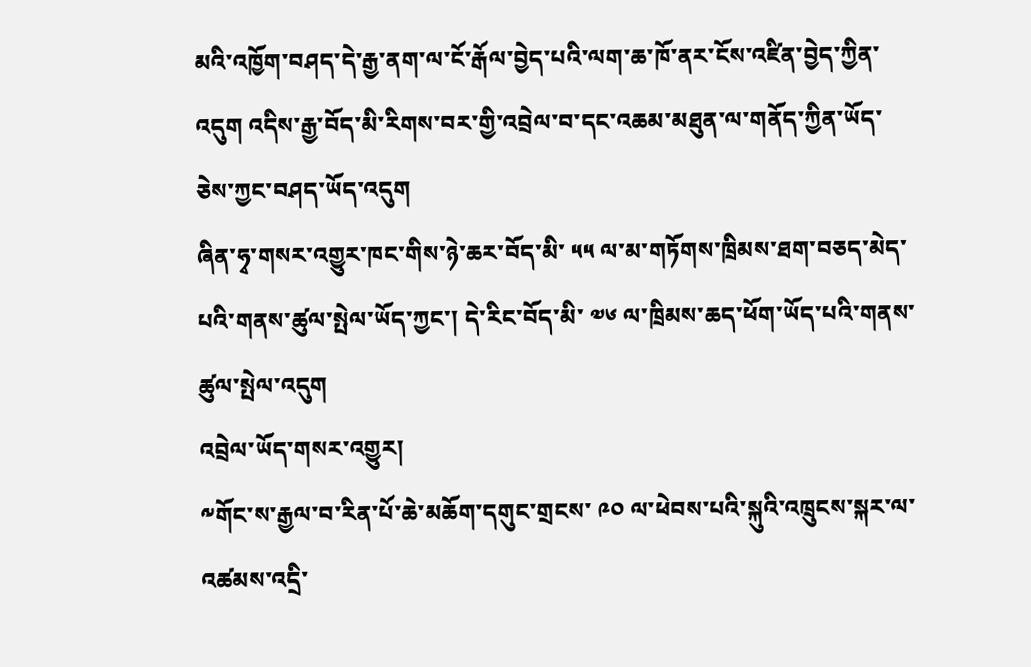མའི་འཁྱོག་བཤད་དེ་རྒྱ་ནག་ལ་ངོ་རྒོལ་བྱེད་པའི་ལག་ཆ་ཁོ་ནར་ངོས་འཛིན་བྱེད་ཀྱིན་འདུག འདིས་རྒྱ་བོད་མི་རིགས་བར་གྱི་འབྲེལ་བ་དང་འཆམ་མཐུན་ལ་གནོད་ཀྱིན་ཡོད་ཅེས་ཀྱང་བཤད་ཡོད་འདུག
ཞིན་ཧྭ་གསར་འགྱུར་ཁང་གིས་ཉེ་ཆར་བོད་མི་ ༥༥ ལ་མ་གཏོགས་ཁྲིམས་ཐག་བཅད་མེད་པའི་གནས་ཚུལ་སྤེལ་ཡོད་ཀྱང་། དེ་རིང་བོད་མི་ ༧༦ ལ་ཁྲིམས་ཆད་ཕོག་ཡོད་པའི་གནས་ཚུལ་སྤེལ་འདུག
འབྲེལ་ཡོད་གསར་འགྱུར།
༸གོང་ས་རྒྱལ་བ་རིན་པོ་ཆེ་མཆོག་དགུང་གྲངས་ ༩༠ ལ་ཕེབས་པའི་སྐུའི་འཁྲུངས་སྐར་ལ་འཚམས་འདྲི་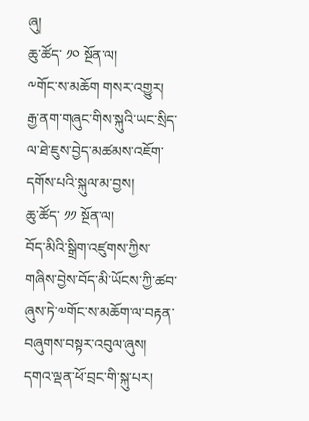ཞུ།
ཆུ་ཚོད་ ༡༠ སྔོན་ལ།
༸གོང་ས་མཆོག གསར་འགྱུར།
རྒྱ་ནག་གཞུང་གིས་སྐུའི་ཡང་སྲིད་ལ་ཐེ་ཇུས་བྱེད་མཚམས་འཇོག་དགོས་པའི་སྐུལ་མ་བྱས།
ཆུ་ཚོད་ ༡༡ སྔོན་ལ།
བོད་མིའི་སྒྲིག་འཛུགས་ཀྱིས་གཞིས་བྱེས་བོད་མི་ཡོངས་ཀྱི་ཚབ་ཞུས་ཏེ་༧གོང་ས་མཆོག་ལ་བརྟན་བཞུགས་བསྟར་འབུལ་ཞུས། དགའ་ལྡན་ཕོ་བྲང་གི་སྐུ་པར།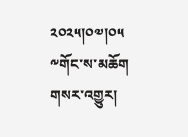༢༠༢༥།༠༧།༠༥
༸གོང་ས་མཆོག གསར་འགྱུར།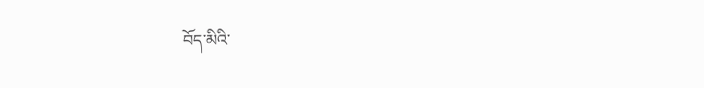བོད་མིའི་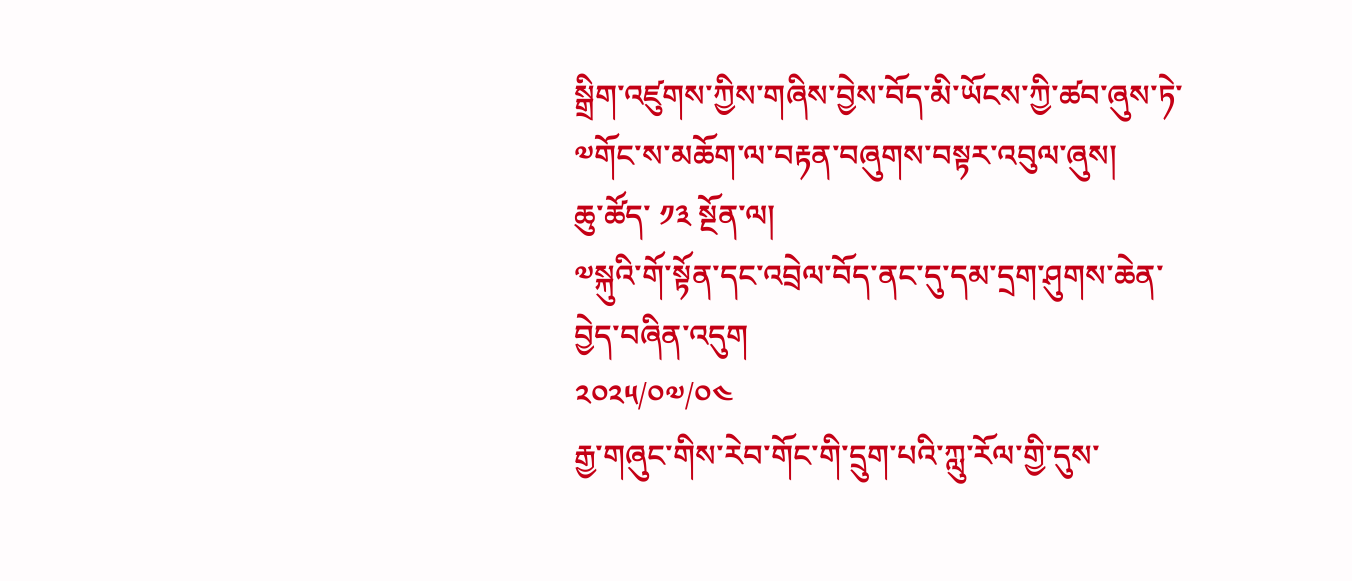སྒྲིག་འཛུགས་ཀྱིས་གཞིས་བྱེས་བོད་མི་ཡོངས་ཀྱི་ཚབ་ཞུས་ཏེ་༧གོང་ས་མཆོག་ལ་བརྟན་བཞུགས་བསྟར་འབུལ་ཞུས།
ཆུ་ཚོད་ ༡༣ སྔོན་ལ།
༧སྐུའི་གོ་སྟོན་དང་འབྲེལ་བོད་ནང་དུ་དམ་དྲག་ཤུགས་ཆེན་བྱེད་བཞིན་འདུག
༢༠༢༥/༠༧/༠༤
རྒྱ་གཞུང་གིས་རེབ་གོང་གི་དྲུག་པའི་ཀླུ་རོལ་གྱི་དུས་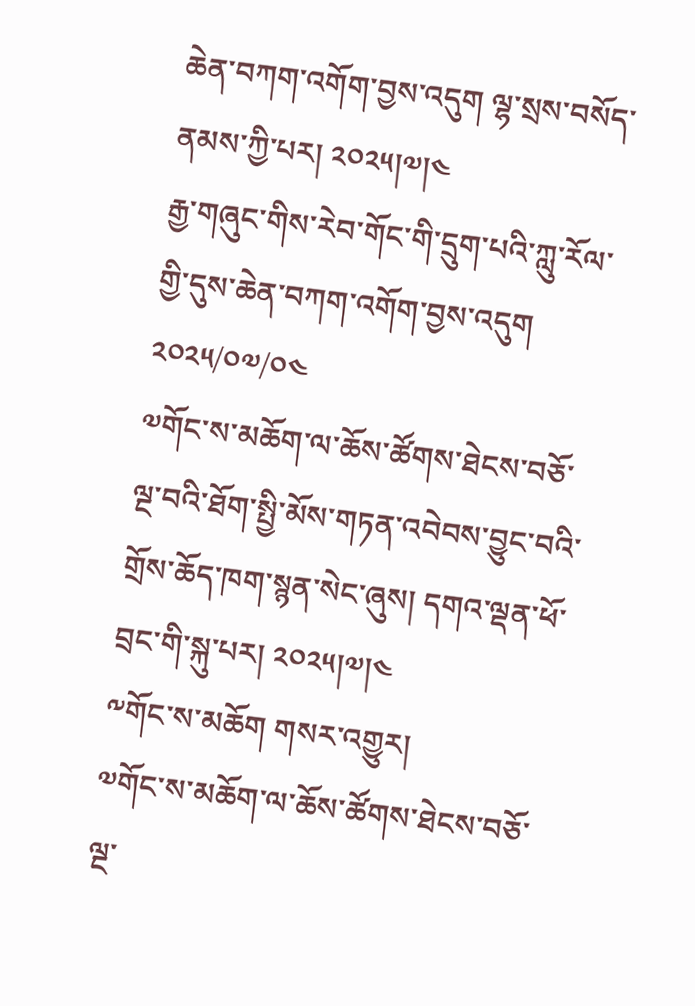ཆེན་བཀག་འགོག་བྱས་འདུག ལྷ་སྲས་བསོད་ནམས་ཀྱི་པར། ༢༠༢༥།༧།༤
རྒྱ་གཞུང་གིས་རེབ་གོང་གི་དྲུག་པའི་ཀླུ་རོལ་གྱི་དུས་ཆེན་བཀག་འགོག་བྱས་འདུག
༢༠༢༥/༠༧/༠༤
༧གོང་ས་མཆོག་ལ་ཆོས་ཚོགས་ཐེངས་བཅོ་ལྔ་བའི་ཐོག་སྤྱི་མོས་གཏན་འབེབས་བྱུང་བའི་གྲོས་ཆོད་ཁག་སྙན་སེང་ཞུས། དགའ་ལྡན་ཕོ་བྲང་གི་སྐུ་པར། ༢༠༢༥།༧།༤
༸གོང་ས་མཆོག གསར་འགྱུར།
༧གོང་ས་མཆོག་ལ་ཆོས་ཚོགས་ཐེངས་བཅོ་ལྔ་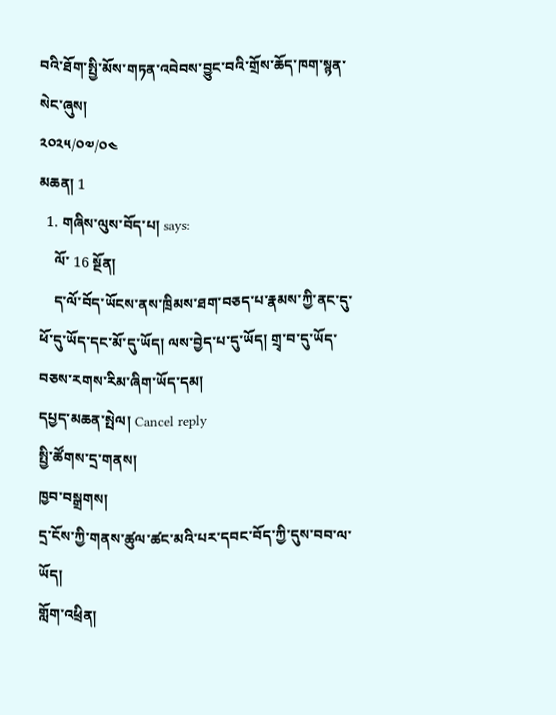བའི་ཐོག་སྤྱི་མོས་གཏན་འབེབས་བྱུང་བའི་གྲོས་ཆོད་ཁག་སྙན་སེང་ཞུས།
༢༠༢༥/༠༧/༠༤
མཆན། 1
  1. གཞིས་ལུས་བོད་པ། says:
    ལོ་ 16 སྔོན།
    ད་ལོ་བོད་ཡོངས་ནས་ཁྲིམས་ཐག་བཅད་པ་རྣམས་ཀྱི་ནང་དུ་ཕོ་དུ་ཡོད་དང་མོ་དུ་ཡོད། ལས་བྱེད་པ་དུ་ཡོད། གྲྭ་བ་དུ་ཡོད་བཅས་རགས་རིམ་ཞིག་ཡོད་དམ།
དཔྱད་མཆན་སྤེལ། Cancel reply
སྤྱི་ཚོགས་དྲ་གནས།
ཁྱབ་བསྒྲགས།
དྲ་ངོས་ཀྱི་གནས་ཚུལ་ཚང་མའི་པར་དབང་བོད་ཀྱི་དུས་བབ་ལ་ཡོད།
གློག་འཕྲིན།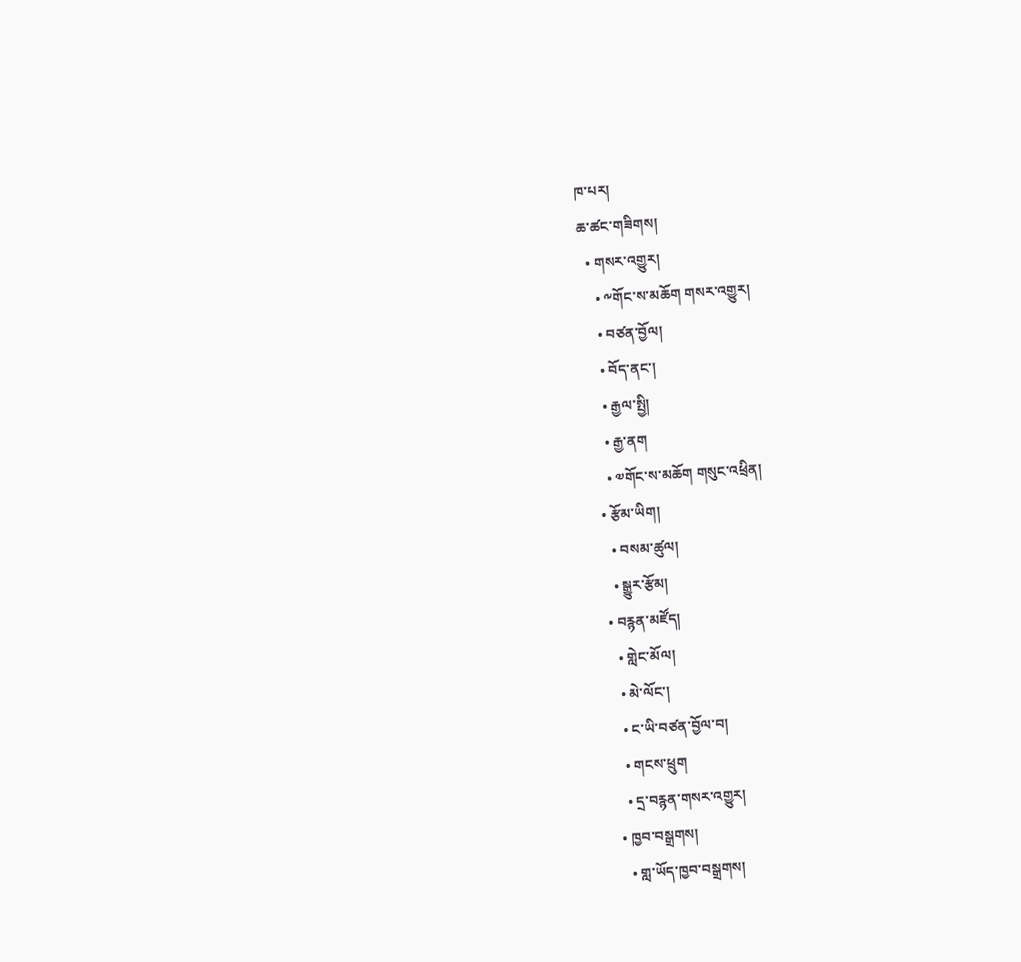ཁ་པར།
ཆ་ཚང་གཟིགས།
  • གསར་འགྱུར།
    • ༸གོང་ས་མཆོག གསར་འགྱུར།
    • བཙན་བྱོལ།
    • བོད་ནང་།
    • རྒྱལ་སྤྱི།
    • རྒྱ་ནག
    • ༧གོང་ས་མཆོག གསུང་འཕྲིན།
  • རྩོམ་ཡིག།
    • བསམ་ཚུལ།
    • སྒྱུར་རྩོམ།
  • བརྙན་མཛོད།
    • གླེང་མོལ།
    • མེ་ལོང་།
    • ང་ཡི་བཙན་བྱོལ་བ།
    • གངས་ཕྲུག
    • དྲ་བརྙན་གསར་འགྱུར།
  • ཁྱབ་བསྒྲགས།
    • གླ་ཡོད་ཁྱབ་བསྒྲགས།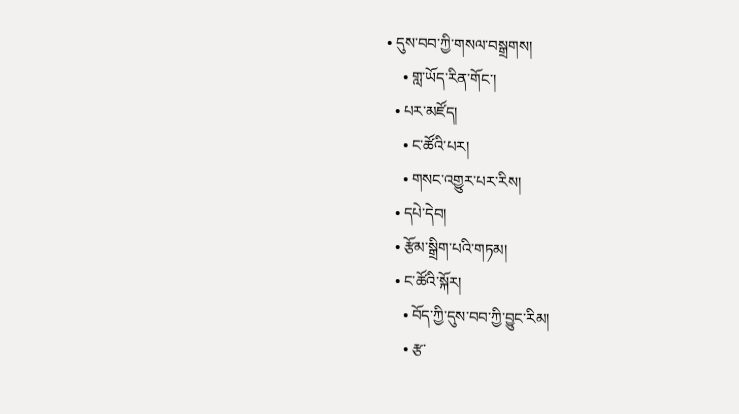• དུས་བབ་ཀྱི་གསལ་བསྒྲགས།
    • གླ་ཡོད་རིན་གོང་།
  • པར་མཛོད།
    • ང་ཚོའི་པར།
    • གསང་འགྱུར་པར་རིས།
  • དཔེ་དེབ།
  • རྩོམ་སྒྲིག་པའི་གཏམ།
  • ང་ཚོའི་སྐོར།
    • བོད་ཀྱི་དུས་བབ་ཀྱི་བྱུང་རིམ།
    • རྩ་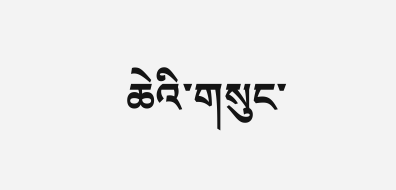ཆེའི་གསུང་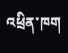འཕྲིན་ཁག